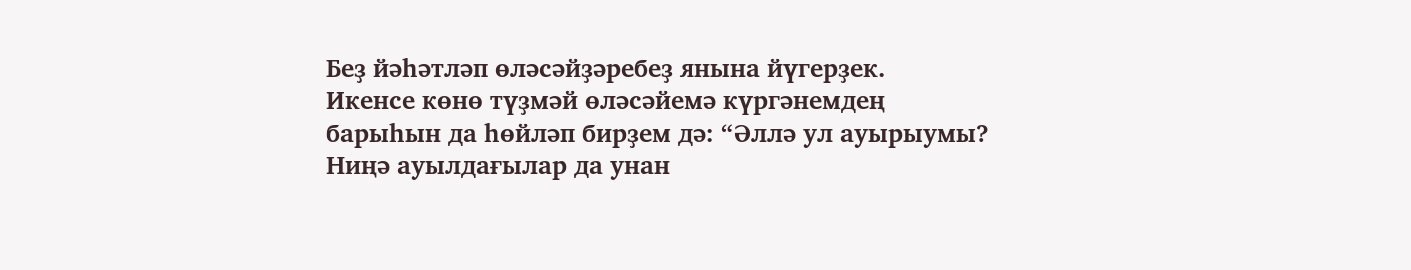Беҙ йәһәтләп өләсәйҙәребеҙ янына йүгерҙек.
Икенсе көнө түҙмәй өләсәйемә күргәнемдең барыһын да һөйләп бирҙем дә: “Әллә ул ауырыумы? Ниңә ауылдағылар да унан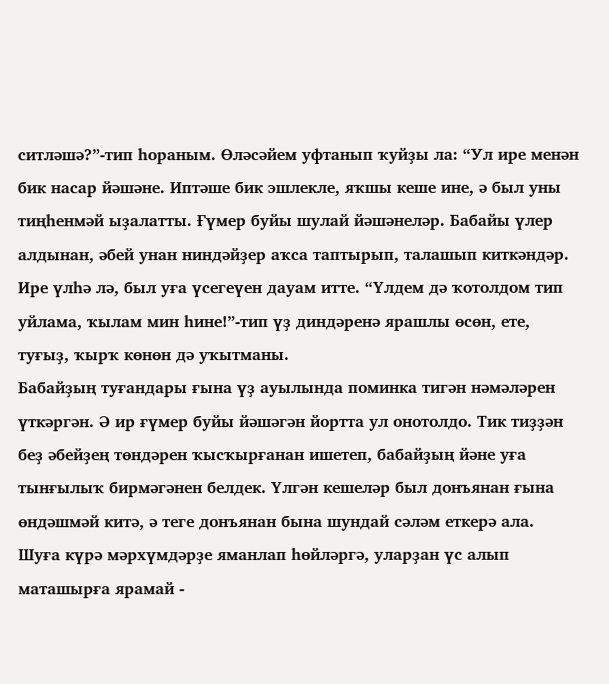ситләшә?”-тип һораным. Өләсәйем уфтанып ҡуйҙы ла: “Ул ире менән бик насар йәшәне. Иптәше бик эшлекле, яҡшы кеше ине, ә был уны тиңһенмәй ыҙалатты. Ғүмер буйы шулай йәшәнеләр. Бабайы үлер алдынан, әбей унан ниндәйҙер аҡса таптырып, талашып киткәндәр. Ире үлһә лә, был уға үсегеүен дауам итте. “Үлдем дә ҡотолдом тип уйлама, ҡылам мин һине!”-тип үҙ диндәренә ярашлы өсөн, ете, туғыҙ, ҡырҡ көнөн дә уҡытманы.
Бабайҙың туғандары ғына үҙ ауылында поминка тигән нәмәләрен үткәргән. Ә ир ғүмер буйы йәшәгән йортта ул онотолдо. Тик тиҙҙән беҙ әбейҙең төндәрен ҡысҡырғанан ишетеп, бабайҙың йәне уға тынғылыҡ бирмәгәнен белдек. Үлгән кешеләр был донъянан ғына өндәшмәй китә, ә теге донъянан бына шундай сәләм еткерә ала. Шуға күрә мәрхүмдәрҙе яманлап һөйләргә, уларҙан үс алып маташырға ярамай -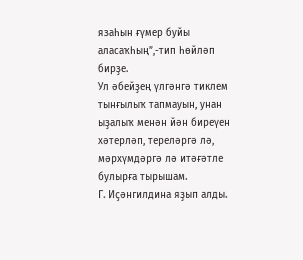язаһын ғүмер буйы аласаҡһың”,-тип һөйләп бирҙе.
Ул әбейҙең үлгәнгә тиклем тынғылыҡ тапмауын, унан ыҙалыҡ менән йән биреүен хәтерләп, тереләргә лә, мәрхүмдәргә лә итәғәтле булырға тырышам.
Г. Иҫәнгилдина яҙып алды.